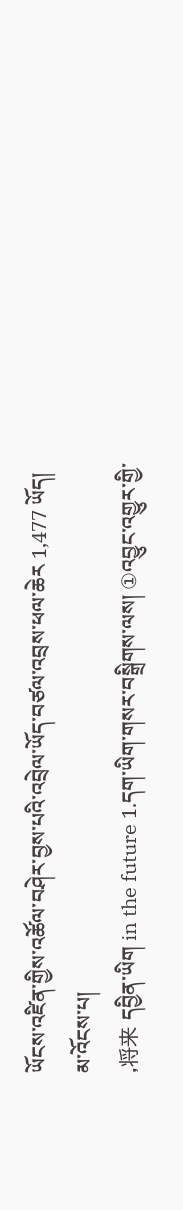ཡོངས་འཛིན་གྱིས་འཚོལ་བཤེར་བྱས་པའི་འབྲེལ་ཡོད་བཙལ་འབྲས་ཕལ་ཆེར 1,477 ཡོད།
མ་འོངས་པ།
,将来 དབྱིན་ཡིག in the future 1.དག་ཡིག་གསར་བསྒྲིགས་ལས། ①འབྱུང་འགྱུར་གྱི་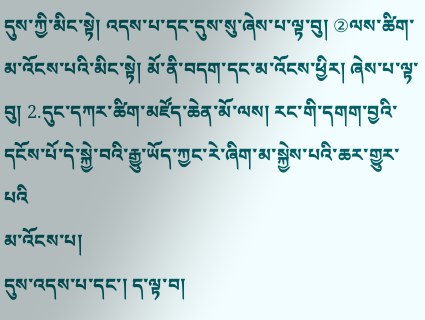དུས་ཀྱི་མིང་སྟེ། འདས་པ་དང་དུས་སུ་ཞེས་པ་ལྟ་བུ། ②ལས་ཚིག་མ་འོངས་པའི་མིང་སྟེ། མོ་ནི་བདག་དང་མ་འོངས་ཕྱིར། ཞེས་པ་ལྟ་བུ། 2.དུང་དཀར་ཚིག་མཛོད་ཆེན་མོ་ལས། རང་གི་དགག་བྱའི་དངོས་པོ་དེ་སྐྱེ་བའི་རྒྱུ་ཡོད་ཀྱང་རེ་ཞིག་མ་སྐྱེས་པའི་ཆར་གྱུར་པའི
མ་འོངས་པ།
དུས་འདས་པ་དང་། ད་ལྟ་བ།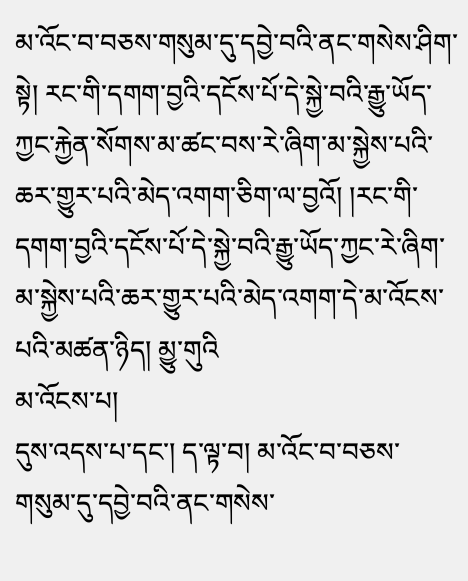མ་འོང་བ་བཅས་གསུམ་དུ་དབྱེ་བའི་ནང་གསེས་ཤིག་སྟེ། རང་གི་དགག་བྱའི་དངོས་པོ་དེ་སྐྱེ་བའི་རྒྱུ་ཡོད་ཀྱང་རྐྱེན་སོགས་མ་ཚང་བས་རེ་ཞིག་མ་སྐྱེས་པའི་ཆར་གྱུར་པའི་མེད་འགག་ཅིག་ལ་བྱའོ། །རང་གི་དགག་བྱའི་དངོས་པོ་དེ་སྐྱེ་བའི་རྒྱུ་ཡོད་ཀྱང་རེ་ཞིག་མ་སྐྱེས་པའི་ཆར་གྱུར་པའི་མེད་འགག་དེ་མ་འོངས་པའི་མཚན་ཉིད། མྱུ་གུའི
མ་འོངས་པ།
དུས་འདས་པ་དང་། ད་ལྟ་བ། མ་འོང་བ་བཅས་གསུམ་དུ་དབྱེ་བའི་ནང་གསེས་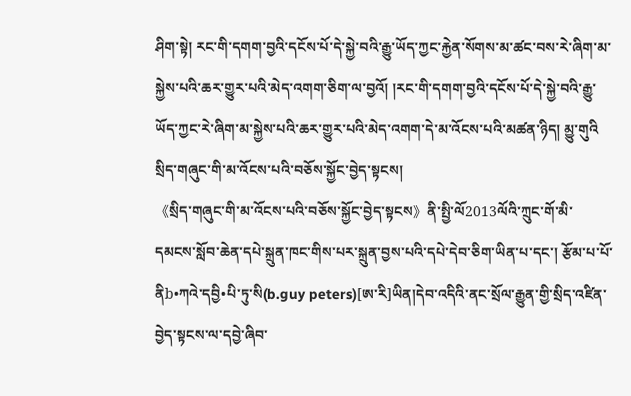ཤིག་སྟེ། རང་གི་དགག་བྱའི་དངོས་པོ་དེ་སྐྱེ་བའི་རྒྱུ་ཡོད་ཀྱང་རྐྱེན་སོགས་མ་ཚང་བས་རེ་ཞིག་མ་སྐྱེས་པའི་ཆར་གྱུར་པའི་མེད་འགག་ཅིག་ལ་བྱའོ། །རང་གི་དགག་བྱའི་དངོས་པོ་དེ་སྐྱེ་བའི་རྒྱུ་ཡོད་ཀྱང་རེ་ཞིག་མ་སྐྱེས་པའི་ཆར་གྱུར་པའི་མེད་འགག་དེ་མ་འོངས་པའི་མཚན་ཉིད། མྱུ་གུའི
སྲིད་གཞུང་གི་མ་འོངས་པའི་བཅོས་སྐྱོང་བྱེད་སྟངས།
《སྲིད་གཞུང་གི་མ་འོངས་པའི་བཅོས་སྐྱོང་བྱེད་སྟངས》ནི་སྤྱི་ལོ2013ལོའི་ཀྲུང་གོ་མི་དམངས་སློབ་ཆེན་དཔེ་སྐྲུན་ཁང་གིས་པར་སྐྲུན་བྱས་པའི་དཔེ་དེབ་ཅིག་ཡིན་པ་དང་། རྩོམ་པ་པོ་ནིb•ཀའེ་དབྱི•པི་ཏུ་སི(b.guy peters)[ཨ་རི]ཡིན།དེབ་འདིའི་ནང་སྲོལ་རྒྱུན་གྱི་སྲིད་འཛིན་བྱེད་སྟངས་ལ་དབྱེ་ཞིབ་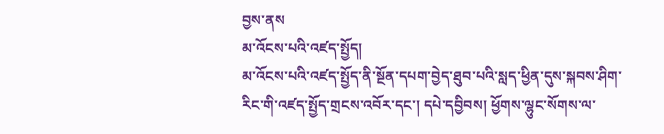བྱས་ནས
མ་འོངས་པའི་འཛད་སྤྱོད།
མ་འོངས་པའི་འཛད་སྤྱོད་ནི་སྔོན་དཔག་བྱེད་ཐུབ་པའི་སླད་ཕྱིན་དུས་སྐབས་ཤིག་རིང་གི་འཛད་སྤྱོད་གྲངས་འབོར་དང་། དཔེ་དབྱིབས། ཕྱོགས་ལྷུང་སོགས་ལ་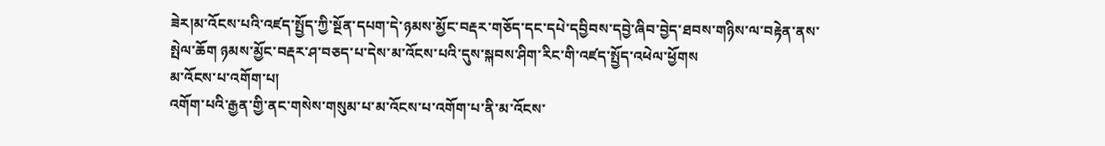ཟེར།མ་འོངས་པའི་འཛད་སྤྱོད་ཀྱི་སྔོན་དཔག་དེ་ཉམས་མྱོང་བརྡར་གཅོད་དང་དཔེ་དབྱིབས་དབྱེ་ཞིབ་བྱེད་ཐབས་གཉིས་ལ་བརྟེན་ནས་སྤེལ་ཆོག ཉམས་མྱོང་བརྡར་ཤ་བཅད་པ་དེས་མ་འོངས་པའི་དུས་སྐབས་ཤིག་རིང་གི་འཛད་སྤྱོད་འཕེལ་ཕྱོགས
མ་འོངས་པ་འགོག་པ།
འགོག་པའི་རྒྱན་གྱི་ནང་གསེས་གསུམ་པ་མ་འོངས་པ་འགོག་པ་ནི་མ་འོངས་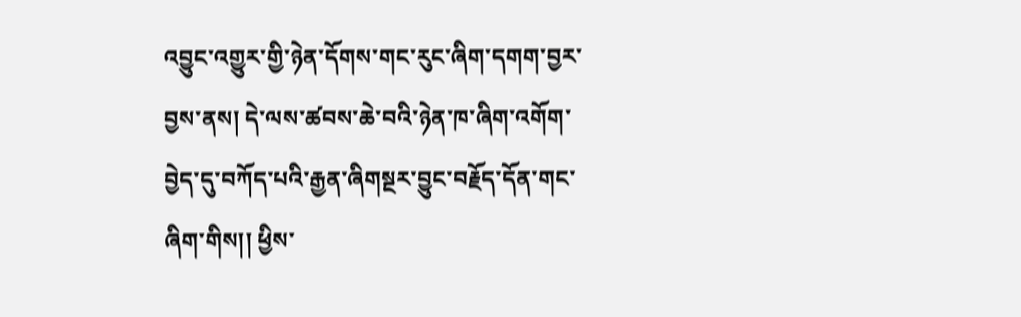འབྱུང་འགྱུར་གྱི་ཉེན་དོགས་གང་རུང་ཞིག་དགག་བྱར་བྱས་ནས། དེ་ལས་ཚབས་ཆེ་བའི་ཉེན་ཁ་ཞིག་འགོག་བྱེད་དུ་བཀོད་པའི་རྒྱན་ཞིགསྔར་བྱུང་བརྗོད་དོན་གང་ཞིག་གིས།། ཕྱིས་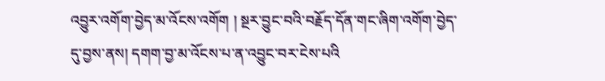འབྱུར་འགོག་བྱེད་མ་འོངས་འགོག ། སྔར་བྱུང་བའི་བརྗོད་དོན་གང་ཞིག་འགོག་བྱེད་དུ་བྱས་ནས། དགག་བྱ་མ་འོངས་པ་ན་འབྱུང་བར་ངེས་པའི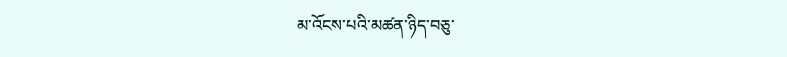མ་འོངས་པའི་མཚན་ཉིད་བཅུ་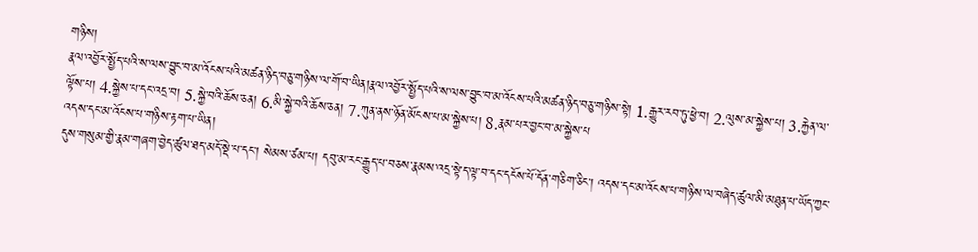གཉིས།
རྣལ་འབྱོར་སྤྱོད་པའི་ས་ལས་བྱུང་བ་མ་འོངས་པའི་མཚན་ཉིད་བཅུ་གཉིས་ལ་གོ་བ་ཡིན།རྣལ་འབྱོར་སྤྱོད་པའི་ས་ལས་བྱུང་བ་མ་འོངས་པའི་མཚན་ཉིད་བཅུ་གཉིས་སྟེ། 1.རྒྱུར་རབ་ཏུ་ཕྱེ་བ། 2.ལུས་མ་སྐྱེས་པ། 3.རྐྱེན་ལ་ལྟོས་པ། 4.སྐྱེས་པ་དང་འདྲ་བ། 5.སྐྱེ་བའི་ཆོས་ཅན། 6.མི་སྐྱེ་བའི་ཆོས་ཅན། 7.ཀུན་ནས་ཉོན་མོངས་པ་མ་སྐྱེས་པ། 8.རྣམ་པར་བྱང་བ་མ་སྐྱེས་པ
འདས་དང་མ་འོངས་པ་གཉིས་རྟག་པ་ཡིན།
དུས་གསུམ་གྱི་རྣམ་གཞག་བྱེད་ཚུལ་ཐད་མདོ་སྡེ་པ་དང་། སེམས་ཙམ་པ། དབུ་མ་རང་རྒྱུད་པ་བཅས་རྣམས་འདྲ་སྟེ་ད་ལྟ་བ་དང་དངོས་པོ་དོན་གཅིག་ཅིང་། འདས་དང་མ་འོངས་པ་གཉིས་ལ་བཞེད་ཚུལ་མི་མཐུན་པ་ཡོད་ཀྱང་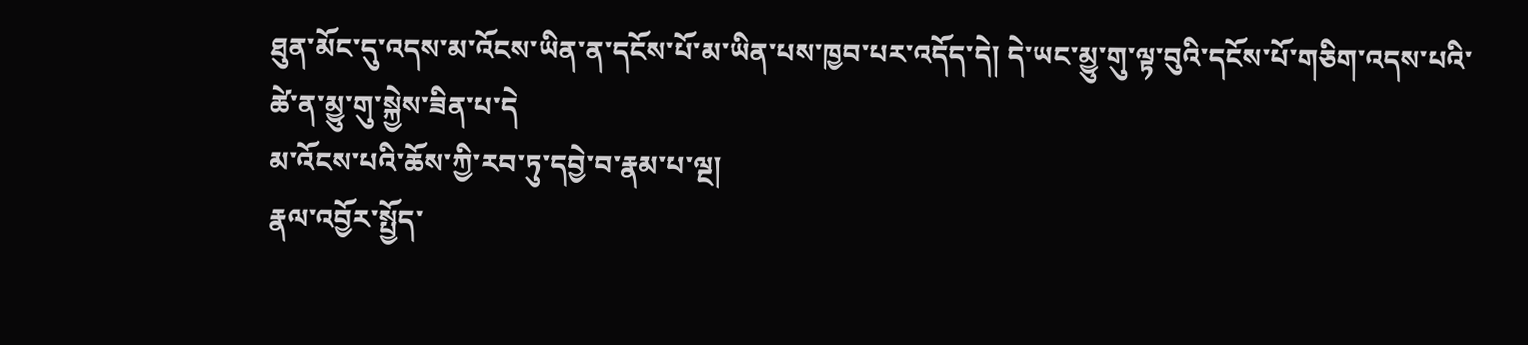ཐུན་མོང་དུ་འདས་མ་འོངས་ཡིན་ན་དངོས་པོ་མ་ཡིན་པས་ཁྱབ་པར་འདོད་དེ། དེ་ཡང་མྱུ་གུ་ལྟ་བུའི་དངོས་པོ་གཅིག་འདས་པའི་ཚེ་ན་མྱུ་གུ་སྐྱེས་ཟིན་པ་དེ
མ་འོངས་པའི་ཆོས་ཀྱི་རབ་ཏུ་དབྱེ་བ་རྣམ་པ་ལྔ།
རྣལ་འབྱོར་སྤྱོད་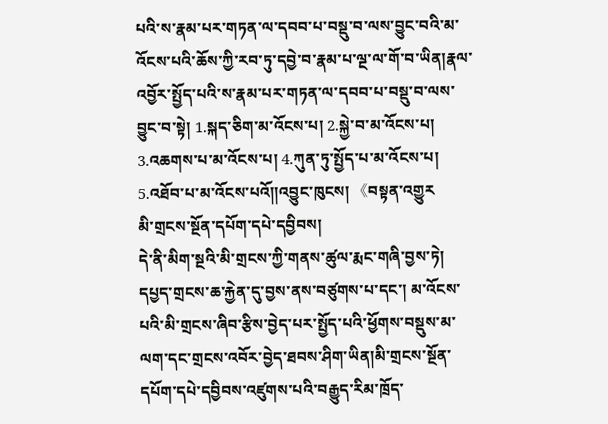པའི་ས་རྣམ་པར་གཏན་ལ་དབབ་པ་བསྡུ་བ་ལས་བྱུང་བའི་མ་འོངས་པའི་ཆོས་ཀྱི་རབ་ཏུ་དབྱེ་བ་རྣམ་པ་ལྔ་ལ་གོ་བ་ཡིན།རྣལ་འབྱོར་སྤྱོད་པའི་ས་རྣམ་པར་གཏན་ལ་དབབ་པ་བསྡུ་བ་ལས་བྱུང་བ་སྟེ། 1.སྐད་ཅིག་མ་འོངས་པ། 2.སྐྱེ་བ་མ་འོངས་པ། 3.འཆགས་པ་མ་འོངས་པ། 4.ཀུན་ཏུ་སྤྱོད་པ་མ་འོངས་པ། 5.འཐོབ་པ་མ་འོངས་པའོ༎འབྱུང་ཁུངས། 《བསྟན་འགྱུར
མི་གྲངས་སྔོན་དཔོག་དཔེ་དབྱིབས།
དེ་ནི་མིག་སྔའི་མི་གྲངས་ཀྱི་གནས་ཚུལ་རྨང་གཞི་བྱས་ཏེ། དཔྱད་གྲངས་ཆ་རྐྱེན་དུ་བྱས་ནས་བཙུགས་པ་དང་། མ་འོངས་པའི་མི་གྲངས་ཞིབ་རྩིས་བྱེད་པར་སྤྱོད་པའི་ཕྱོགས་བསྡུས་མ་ལག་དང་གྲངས་འབོར་བྱེད་ཐབས་ཤིག་ཡིན།མི་གྲངས་སྔོན་དཔོག་དཔེ་དབྱིབས་འཛུགས་པའི་བརྒྱུད་རིམ་ཁྲོད་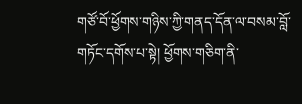གཙོ་བོ་ཕྱོགས་གཉིས་ཀྱི་གནད་དོན་ལ་བསམ་བློ་གཏོང་དགོས་པ་སྟེ། ཕྱོགས་གཅིག་ནི་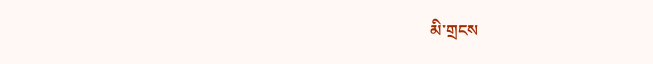མི་གྲངས